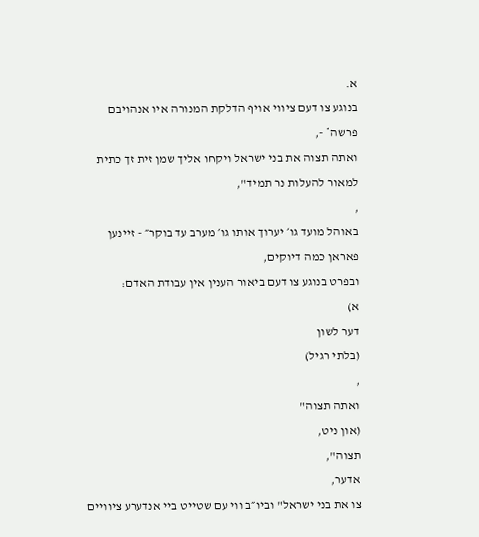א.
בנוגע צו דעם ציווי אויף הדלקת המנורה איו אנהויבם פרשה* -,
ואתה תצוה את בני ישראל ויקחו אליך שמן זית זך כתית למאור להעלות נר תמיד",
,
באוהל מועד גו׳ יערוך אותו גו׳ מערב עד בוקר״ - זיינען פאראן כמה דיוקים,
ובפרט בנוגע צו דעם ביאור הענין אין עבודת האדם:
א)
דער לשון
(בלתי רגיל)
,
ואתה תצוה"
(און ניט,
תצוה",
אדער,
צו את בני ישראל" וביו״ב ווי עם שטייט ביי אנדערע ציוויים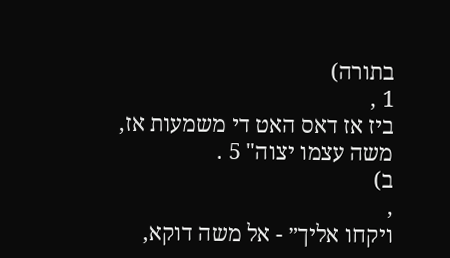בתורה)
1 ,
ביז אז דאס האט די משמעות אז,
משה עצמו יצוה" 5 .
ב)
,
ויקחו אליך״ - אל משה דוקא,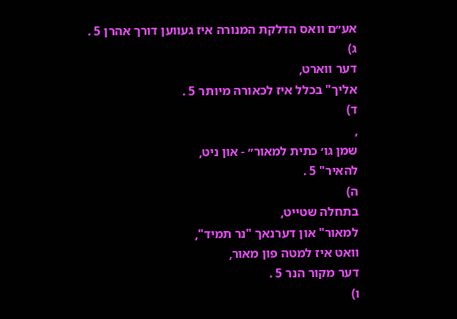אע״ם וואס הדלקת המנורה איז געווען דורך אהרן 5 .
ג)
דער ווארט,
אליך" בכלל איז לכאורה מיותר 5 .
ד)
,
שמן גו׳ כתית למאור״ - און ניט,
להאיר" 5 .
ה)
בתחלה שטייט,
למאור" און דערנאך "נר תמיד",
וואט איז למטה פון מאור,
דער מקור הנר 5 .
ו)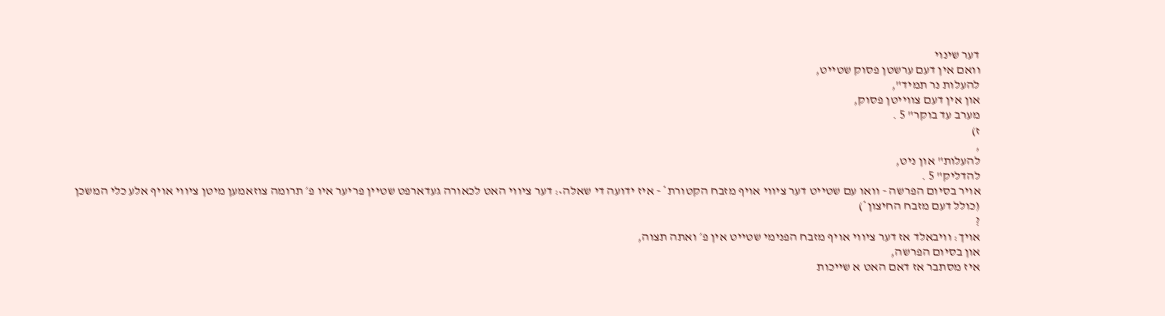דער שינוי
וואם אין דעם ערשטן פסוק שטייט,
להעלות נר תמיד",
און אין דעם צווייטן פסוק,
מערב עד בוקר" 5 .
ז)
,
להעלות" און ניט,
להדליק" 5 .
אויר בסיום הפרשה - וואו עם שטייט דער ציווי אויף מזבח הקטורת* - איז ידועה די שאלה•: דער ציווי האט לכאורה געדארפט שטיין פריער איו פ׳ תרומה צוזאמען מיטן ציווי אויף אלע כלי המשכן
(כולל דעם מזבח החיצון*)
?
אויך: וויבאלד אז דער ציווי אויף מזבח הפנימי שטייט אין פ׳ ואתה תצוה,
און בסיום הפרשה,
איז מסתבר אז דאם האט א שייכות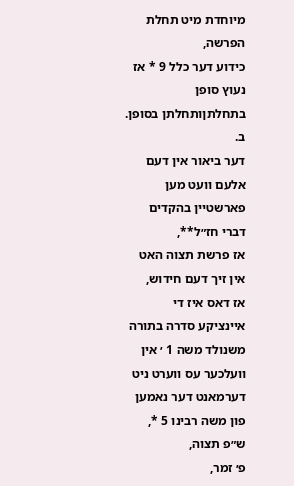מיוחדת מיט תחלת הפרשה,
כידוע דער כלל 9 * אז נעוץ סופן בתחלתןותחלתן בסופן.
ב.
דער ביאור אין דעם אלעם וועט מען פארשטיין בהקדים דברי חז״ל**,
אז פרשת תצוה האט אין זיך דעם חידוש,
אז דאס איז די איינציקע סדרה בתורה משנולד משה 1 ׳ אין וועלכער עס ווערט ניט דערמאנט דער נאמען פון משה רבינו 5 *,
ש״פ תצוה,
פ׳ זמר,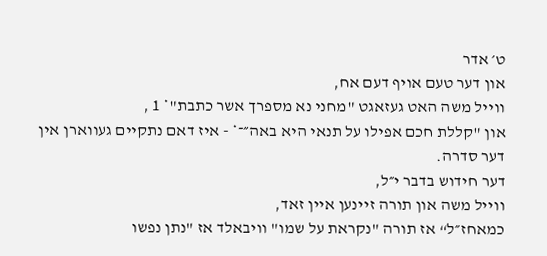ט׳ אדר
און דער טעם אויף דעם אח,
ווייל משה האט געזאגט "מחני נא מספרך אשר כתבת"* 1 ,
און "קללת חכם אפילו על תנאי היא באה״־* - איז דאם נתקיים געווארן אין דער סדרה.
דער חידוש בדבר י״ל,
ווייל משה און תורה זיינען איין זאד,
כמאחז״ל“ אז תורה "נקראת על שמו" וויבאלד אז "נתן נפשו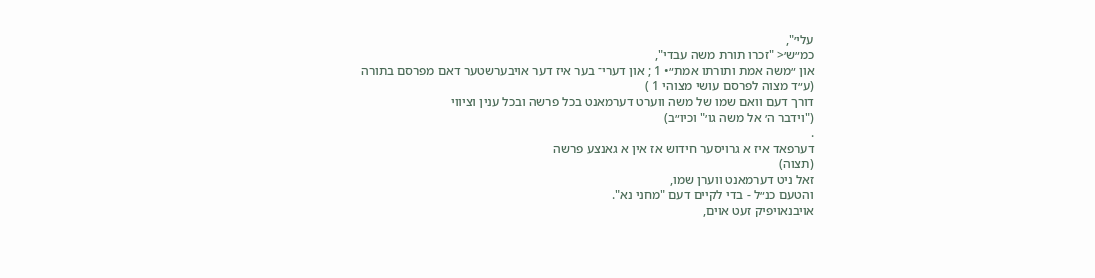עלי׳",
כמ״ש׳< "זכרו תורת משה עבדי",
און ״משה אמת ותורתו אמת״• 1 ; און דערי־ בער איז דער אויבערשטער דאם מפרסם בתורה
(ע״ד מצוה לפרסם עושי מצוהי 1 )
דורך דעם וואם שמו של משה ווערט דערמאנט בכל פרשה ובכל ענין וציווי
("וידבר ה׳ אל משה גו׳" וכיו״ב)
.
דערפאד איז א גרויסער חידוש אז אין א גאנצע פרשה
(תצוה)
זאל ניט דערמאנט ווערן שמו,
והטעם כנ״ל - בדי לקיים דעם "מחני נא".
אויבנאויפיק זעט אוים,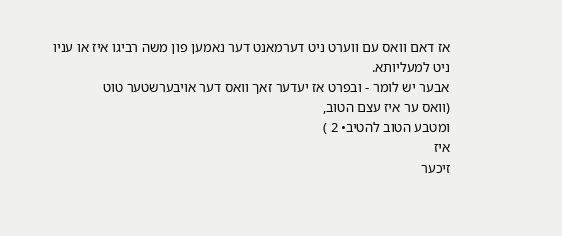אז דאם וואס עם ווערט ניט דערמאנט דער נאמען פון משה רביגו איז או עניו ניט למעליותא.
אבער יש לומר - ובפרט אז יעדער זאך וואס דער אויבערשטער טוט
(וואס ער איז עצם הטוב,
ומטבע הטוב להטיב• 2 )
איז
זיכער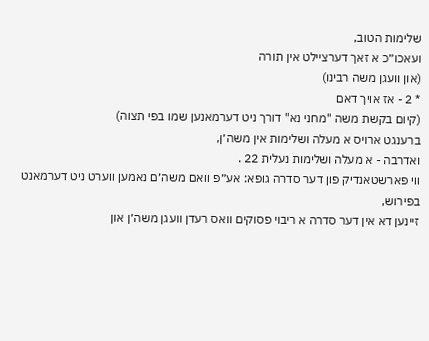שלימות הטוב,
ועאכו״כ א זאך דערציילט אין תורה
(און וועגן משה רבינו)
* 2 - אז אויך דאם
(קיום בקשת משה "מחני נא" דורך ניט דערמאנען שמו בפי תצוה)
ברענגט ארויס א מעלה ושלימות אין משה׳ן,
ואדרבה - א מעלה ושלימות נעלית 22 .
ווי פארשטאנדיק פון דער סדרה גופא: אע״פ וואם משה׳ם נאמען ווערט ניט דערמאנט בפירוש,
זיינען דא אין דער סדרה א ריבוי פסוקים וואס רעדן וועגן משה׳ן און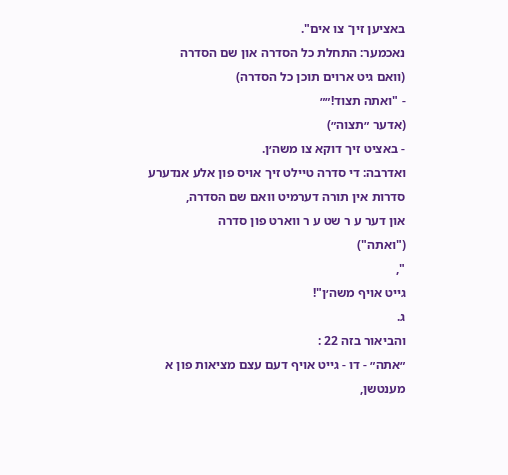באציען זין־ צו אים".
נאכמער: התחלת כל הסדרה און שם הסדרה
(וואם גיט ארוים תוכן כל הסדרה)
- "ואתה תצוד!״״
(אדער ״תצוה״)
- באציט זיך דוקא צו משה׳ן.
ואדרבה: די סדרה טיילט זיך אויס פון אלע אנדערע סדרות אין תורה דערמיט וואם שם הסדרה,
און דער ע ר שט ע ר ווארט פון סדרה
("ואתה")
",
גייט אויף משה׳ן"!
ג.
והביאור בזה 22 :
״אתה״ - דו - גייט אויף דעם עצם מציאות פון א מענטשן,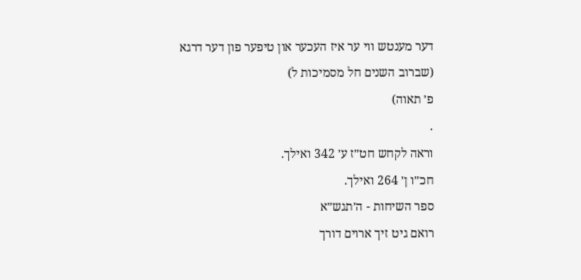דער מענטש ווי ער איז העכער און טיפער פון דער דרגא
(שברוב השנים חל מסמיכות ל)
פ׳ תאוה)
.
וראה לקחש חט״ז ע׳ 342 ואילך.
חכ״ו ן׳ 264 ואילך.
ספר השיחות - ה׳תגש״א
רואם גיט זיך ארוים דורך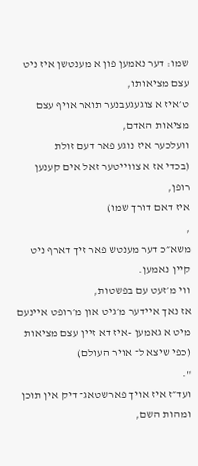שמו: דער נאמען פון א מענטשן איז ניט עצם מציאותו,
ט׳איז א צוגעגעבנער תואר אויף עצם מציאות האדם,
וועלכער איז נוגע פאר דעם זולת
(בכדי אז א צווייטער זאל אים קענען רופן,
איז דאם דורך שמו)
,
משא״כ דער מענטש פאר זיך דארף ניט קיין נאמען.
ווי מ׳זעט עם בפשטות,
אז נאך איידער מ׳גיט און מ׳רופט איינעם מיט א גאמען -איז דא זיין עצם מציאות
(כפי שיצא ל־ אויר העולם)
".
ועד״ז איז אויך פארשטאג־ דיק אין תוכן ומהות השם,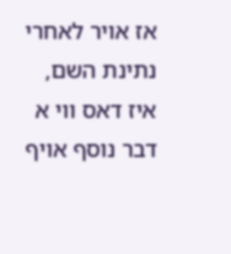אז אויר לאחרי נתינת השם,
איז דאס ווי א דבר נוסף אויף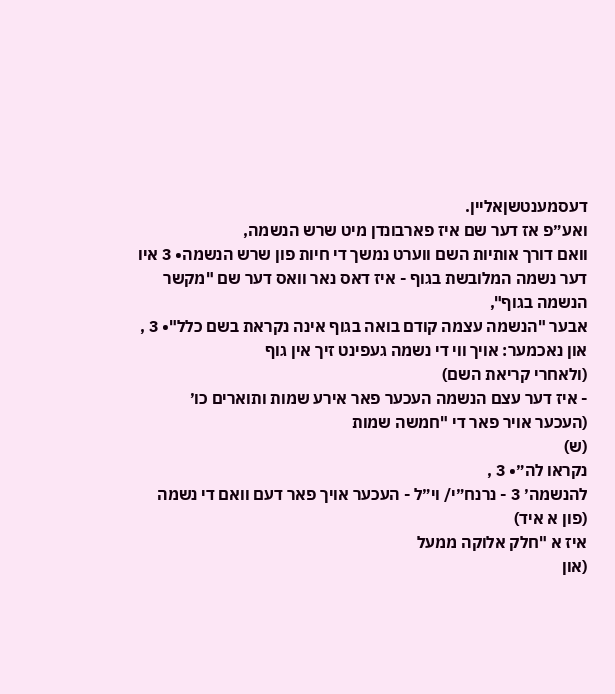דעסמענטשןאליין.
ואע״פ אז דער שם איז פארבונדן מיט שרש הנשמה,
וואם דורך אותיות השם ווערט נמשך די חיות פון שרש הנשמה• 3 איו דער נשמה המלובשת בגוף - איז דאס נאר וואס דער שם "מקשר הנשמה בגוף",
אבער "הנשמה עצמה קודם בואה בגוף אינה נקראת בשם כלל"• 3 ,
און נאכמער: אויך ווי די נשמה געפינט זיך אין גוף
(ולאחרי קריאת השם)
- איז דער עצם הנשמה העכער פאר אירע שמות ותוארים כו׳
(העכער אויר פאר די "חמשה שמות
(ש)
נקראו לה״• 3 ,
להנשמה׳ 3 - נרנח״י/ וי״ל - העכער אויך פאר דעם וואם די נשמה
(פון א איד)
איז א "חלק אלוקה ממעל
(און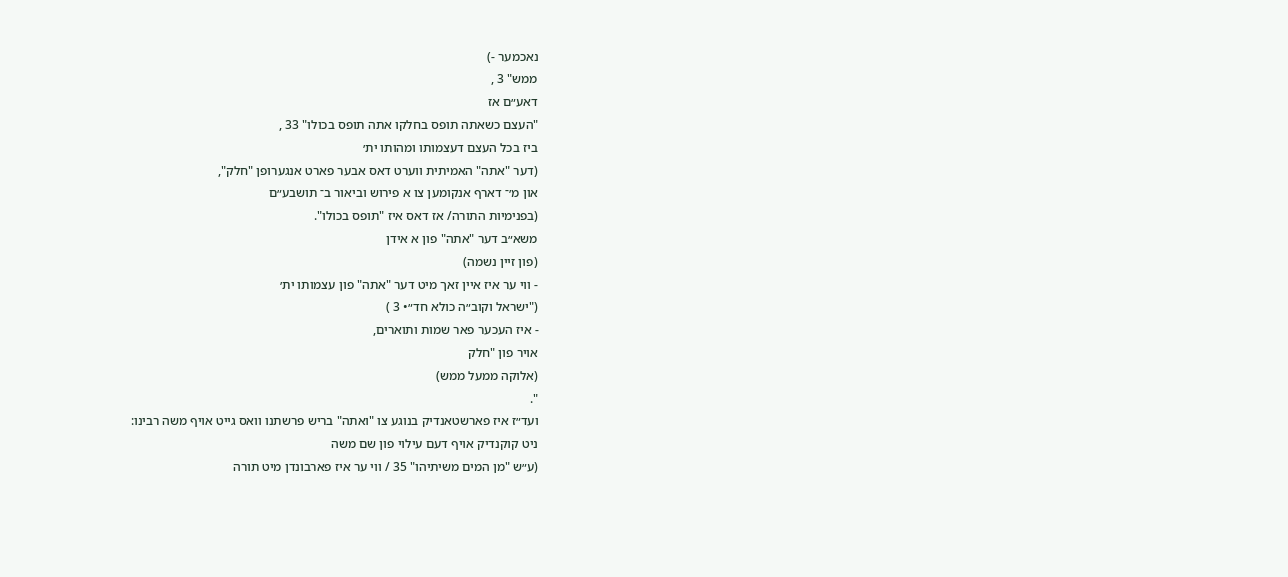נאכמער -)
ממש" 3 ,
דאע״ם אז
"העצם כשאתה תופס בחלקו אתה תופס בכולו" 33 ,
ביז בכל העצם דעצמותו ומהותו ית׳
(דער "אתה" האמיתית ווערט דאס אבער פארט אנגערופן "חלק",
און מ׳־ דארף אנקומען צו א פירוש וביאור ב־ תושבע״ם
(בפנימיות התורה/ אז דאס איז "תופס בכולו".
משא״ב דער "אתה" פון א אידן
(פון זיין נשמה)
- ווי ער איז איין זאך מיט דער "אתה" פון עצמותו ית׳
("ישראל וקוב״ה כולא חד״• 3 )
- איז העכער פאר שמות ותוארים,
אויר פון "חלק
(אלוקה ממעל ממש)
".
ועד״ז איז פארשטאנדיק בנוגע צו "ואתה" בריש פרשתנו וואס גייט אויף משה רבינו:
ניט קוקנדיק אויף דעם עילוי פון שם משה
(ע״ש "מן המים משיתיהו" 35 / ווי ער איז פארבונדן מיט תורה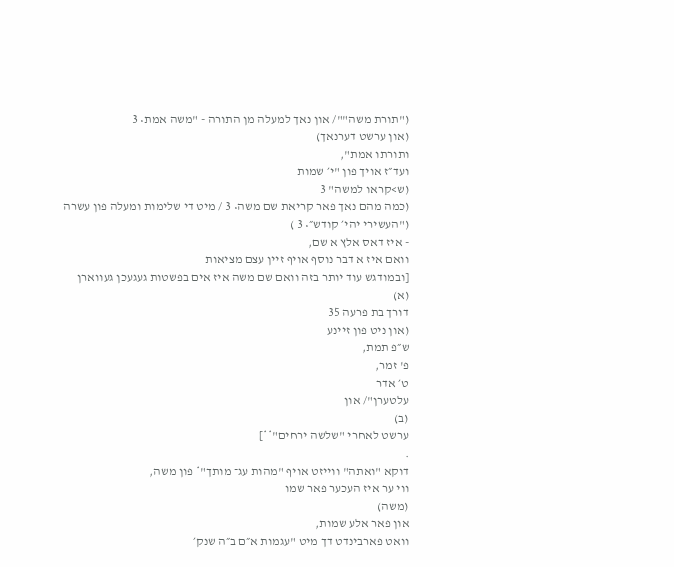("תורת משה""/ און נאך למעלה מן התורה - "משה אמת• 3
(און ערשט דערנאך)
ותורתו אמת",
ועד״ז אויך פון "י׳ שמות
(ש>קראו למשה" 3
(כמה מהם נאך פאר קריאת שם משה• 3 / מיט די שלימות ומעלה פון עשרה
("העשירי יהי׳ קודש״• 3 )
- איז דאס אלץ א שם,
וואם איז א דבר נוסף אויף זיין עצם מציאות
[ובמודגש עוד יותר בזה וואם שם משה איז אים בפשטות געגעכן געווארן
(א)
דורך בת פרעה 35
(און ניט פון זיינע
ש״פ תמת,
פ' זמר,
ט׳ אדר
עלטערן"/ און
(ב)
ערשט לאחרי "שלשה ירחים"**]
.
דוקא "ואתה" ווייזט אויף "מהות עג־ מותך"* פון משה,
ווי ער איז העכער פאר שמו
(משה)
און פאר אלע שמות,
וואט פארבינדט דך מיט "עגמות א״ם ב״ה שנק׳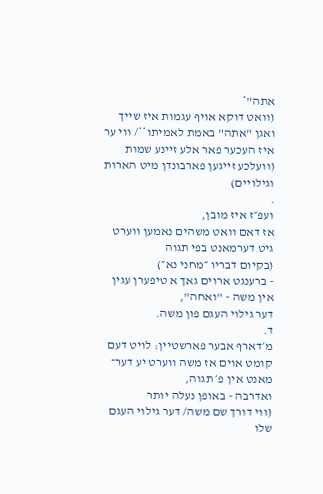אתה"*
(וואט דוקא אויף עגמות איז שייך ואגן "אתה" באמת לאמיתו**/ ווי ער איז העכער פאר אלע זיינע שמות
(וועלכע זייגען פארבונדן מיט הארות וגילויים)
.
ועפ״ז איז מובן,
אז דאם וואט משהים נאמען ווערט גיט דערמאנט בפי תגוה
(בקיום דבריו ״מחני נא״)
- ברענגט ארוים גאך א טיפערן עגין אין משה - "ואחה",
דער גילוי העגם פון משה.
ד.
מ׳דארף אבער פארשטיין: לויט דעם קומט אוים אז משה ווערט יע דער־ מאנט אין פ׳ תגוה,
ואדרבה - באופן נעלה יותר
(ווי דורך שם משה/ דער גילוי העגם שלו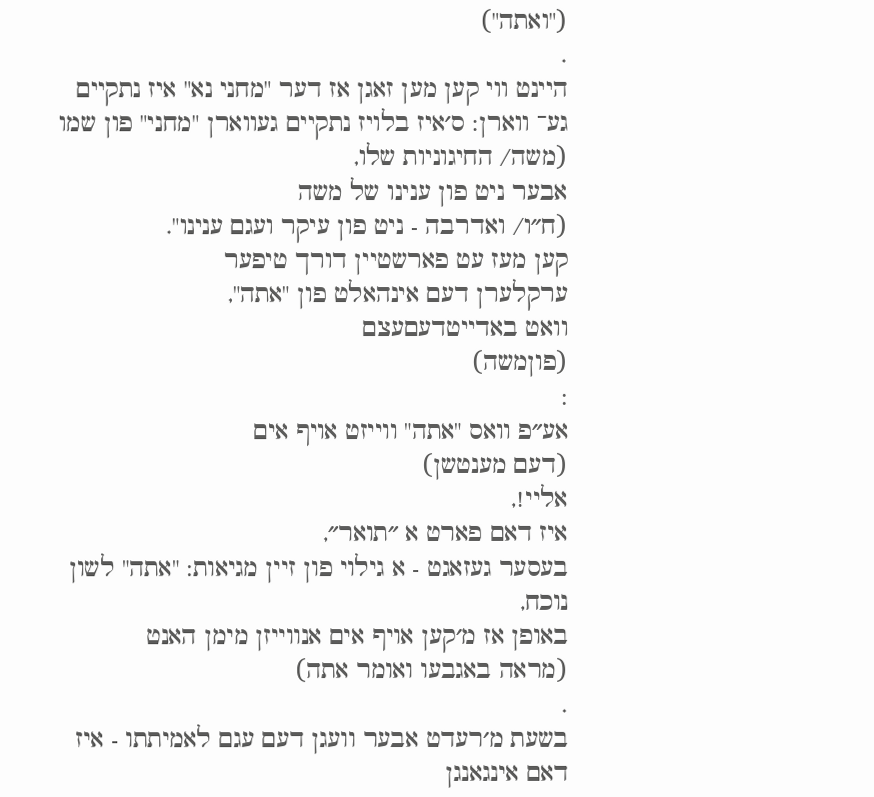("ואתה")
.
היינט ווי קען מען זאגן אז דער "מחני נא" איז נתקיים גע־ ווארן: ס׳איז בלויז נתקיים געווארן "מחני" פון שמו
(משה/ החיגוניות שלו,
אבער ניט פון ענינו של משה
(ח״ו/ ואדרבה - ניט פון עיקר ועגם ענינו".
קען מעז עט פארשטיין דורך טיפער
ערקלערן דעם אינהאלט פון "אתה",
וואט באדייטדעםעצם
(פוןמשה)
:
אע״פ וואס "אתה" ווייזט אויף אים
(דעם מענטשן)
אליי!,
איז דאם פארט א ״תואר״,
בעסער געזאגט - א גילוי פון זיין מגיאות: "אתה" לשון נוכח,
באופן אז מ׳קען אויף אים אנווייזן מימן האנט
(מראה באגבעו ואומר אתה)
.
בשעת מ׳רעדט אבער וועגן דעם עגם לאמיתתו - איז דאם אינגאנגן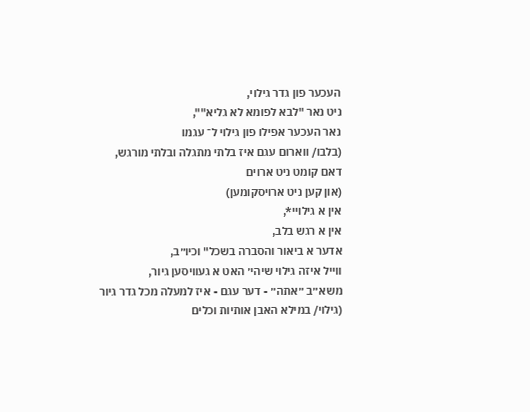העכער פון גדר גילוי,
ניט נאר "לבא לפומא לא גליא"",
נאר העכער אפילו פון גילוי ל־ עגמו
(בלבו/ ווארום עגם איז בלתי מתגלה ובלתי מורגש,
דאם קומט ניט ארוים
(און קען ניט ארויסקומען)
אין א גילויי*,
אין א רגש בלב,
אדער א ביאור והסברה בשכל" וכיו״ב,
ווייל איזה גילוי שיהי׳ האט א געוויסען גיור,
משא״ב ״אתה״ - דער עגם - איז למעלה מכל גדר גיור
(גילוי/ במילא האבן אותיות וכלים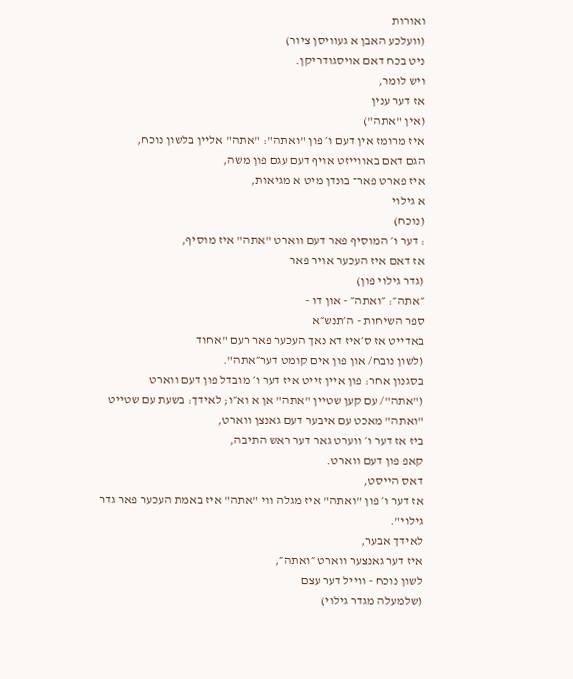ואורות
(וועלכע האבן א געוויסן ציור)
ניט בכח דאם אויסגודריקן.
ויש לומר,
אז דער ענין
(אין "אתה")
איז מרומז אין דעם ו׳ פון "ואתה": "אתה" אליין בלשון נוכח,
הגם דאם באווייזט אויף דעם עגם פון משה,
איז פארט פאר־ בונדן מיט א מגיאות,
א גילוי
(נוכח)
: דער ו׳ המוסיף פאר דעם ווארט "אתה" איז מוסיף,
אז דאם איז העכער אויר פאר
(גדר גילוי פון)
״אתה״: ״ואתה״ - און דו -
ספר השיחות - ה׳תנש״א
באדייט אז ס׳איז דא נאך העכער פאר רעם "אחוד
(לשון נובח/ און פון אים קומט דער״אתה".
בסגנון אחר: פון איין זייט איז דער ו׳ מובדל פון דעם ווארט
("אתה"/ עם קען שטיין "אתה" אן א וא״ו; לאידך: בשעת עם שטייט "ואתה" מאכט עם איבער דעם גאנצן ווארט,
ביז אז דער ו׳ ווערט גאר דער ראש התיבה,
קאפ פון דעם ווארט.
דאס הייסט,
אז דער ו׳ פון "ואתה" איז מגלה ווי "אתה" איז באמת העכער פאר גדר גילוי".
לאידך אבער,
איז דער גאנצער ווארט ״ואתה״,
לשון נוכח - ווייל דער עצם
(שלמעלה מגדר גילוי)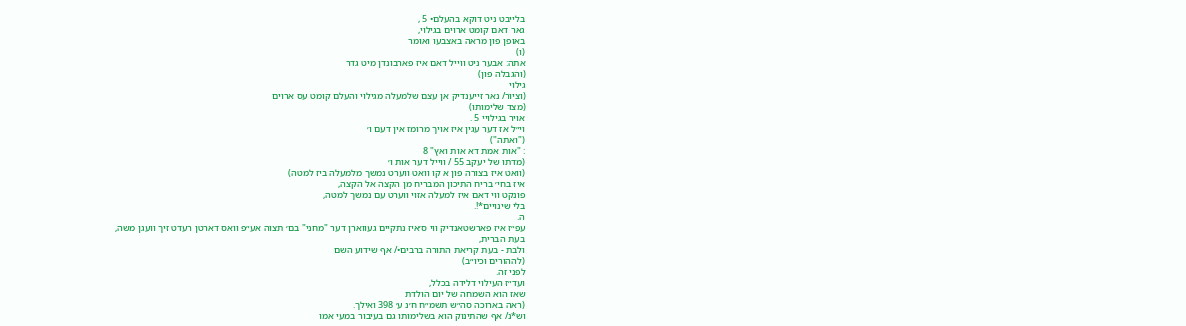בלייבט ניט דוקא בהעלם• 5 ,
גאר דאם קומט ארוים בגילוי,
באופן פון מראה באצבעו ואומר
(ו)
אתה: אבער ניט ווייל דאם איז פארבונדן מיט גדר
(והגבלה פון)
גילוי
(וציור/ נאר זייענדיק אן עצם שלמעלה מגילוי והעלם קומט עס ארוים
(מצד שלימותו)
אויר בגילויי 5 .
וי״ל אז דער עגין איז אויך מרומז אין דעם ו׳
("ואתה")
: "אות אמת דא אות ואץ" 8
(מדתו של יעקב 55 / ווייל דער אות ו׳
(וואט איז בצורה פון א קו וואט ווערט נמשך מלמעלה ביז למטה)
איז בחי׳ בריח התיכון המבריח מן הקצה אל הקצה,
פונקט ווי דאם איז למעלה אזוי ווערט עם נמשך למטה,
בלי שינויים*!.
ה.
עפ״ז איז פארשטאנדיק ווי ס׳איז נתקיים געווארן דער "מחני" בם׳ תצוה אע״פ וואס דארטן רעדט זיך וועגן משה,
בעת הברית,
ולבת - בעת קריאת התורה ברבים•/ אף שידוע השם
(לההורים וכיו״ב)
לפני זה.
ועד״ז העילוי דלידה בכלל,
שאז הוא השמחה של יום הולדת
(ראה בארוכה סה״ש תשמ״ח ח׳נ ע׳ 398 ואילך.
וש*נ/ אף שהתינוק הוא בשלימותו גם בעיבור במעי אמו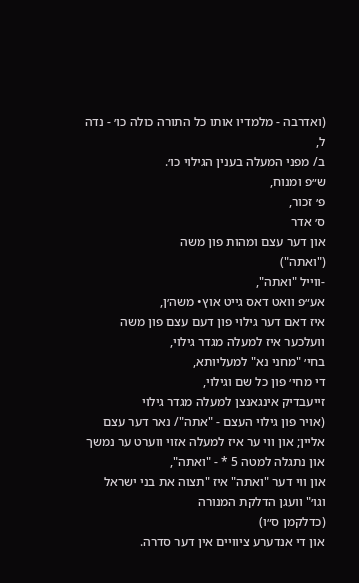(ואדרבה - מלמדיו אותו כל התורה כולה כו׳ - נדה ל,
ב/ מפני המעלה בענין הגילוי כו׳.
ש״פ ומנוח,
פ׳ זכור,
ס׳ אדר
און דער עצם ומהות פון משה
("ואתה")
-ווייל "ואתה",
אע״פ וואט דאס גייט אוץ• משה׳ן,
איז דאם דער גילוי פון דעם עצם פון משה וועלכער איז למעלה מגדר גילוי,
בחי׳ "מחני נא" למעליותא,
די מחי׳ פון כל שם וגילוי,
זייעבדיק אינגאנצן למעלה מגדר גילוי
(אויר פון גילוי העצם - "אתה"/ נאר דער עצם אליין; און ווי ער איז למעלה אזוי ווערט ער נמשך און נתגלה למטה 5 * - "ואתה",
און ווי דער "ואתה" איז "תצוה את בני ישראל וגו׳" וועגן הדלקת המנורה
(כדלקמן ס״ו)
און די אנדערע ציוויים אין דער סדרה.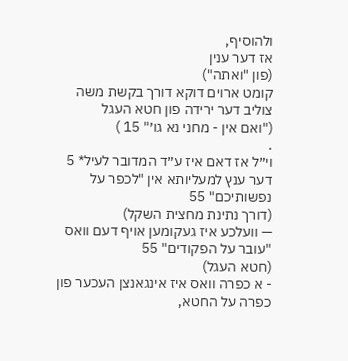ולהוסיף,
אז דער ענין
(פון "ואתה")
קומט ארוים דוקא דורך בקשת משה צוליב דער ירידה פון חטא העגל
("ואם אין - מחני נא גו׳" 15 )
.
וי״ל אז דאם איז ע״ד המדובר לעיל* 5 דער ענץ למעליותא אין "לכפר על נפשותיכם" 55
(דורך נתינת מחצית השקל)
— וועלכע איז געקומען אויף דעם וואס "עובר על הפקודים" 55
(חטא העגל)
- א כפרה וואס איז אינגאנצן העכער פון כפרה על החטא,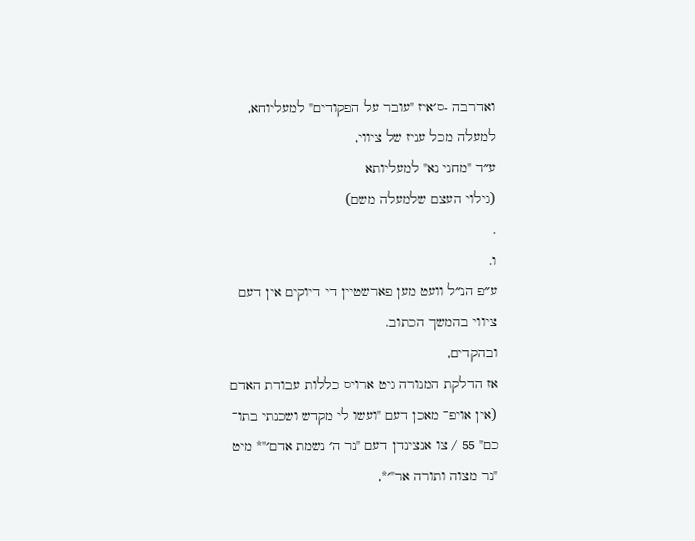ואדרבה -ס׳איז "עובר על הפקודים" למעליוחא,
למעלה מכל עניז של ציווי,
ע״ד "מחני נא" למעליותא
(גילוי העצם שלמעלה משם)
.
ו.
ע״פ הנ״ל וועט מען פארשטיין די דיוקים אין דעם ציווי בהמשך הכתוב.
ובהקדים,
אז הדלקת המנורה גיט ארויס כללות עבודת האדם
(אין אויפ־ מאכן דעם "ועשו לי מקדש ושכנתי בתו־
כם" 55 / צו אנצינדן דעם "נר ה׳ נשמת אדם׳"* מיט "נר מצוה ותורה אר"׳*,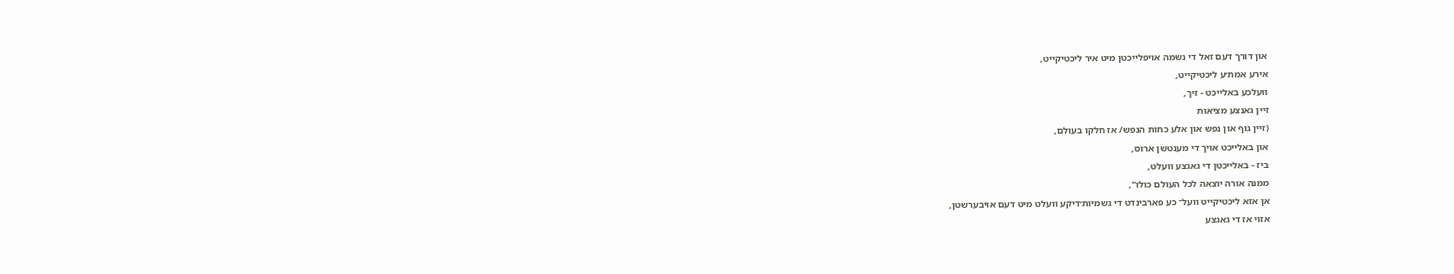און דורך דעם זאל די נשמה אויפלייכטן מיט איר ליכטיקייט,
אירע אמת׳ע ליכטיקייט,
וועלכע באלייכט - זיך,
זיין גאנצע מציאות
(זיין גוף און נפש און אלע כחות הנפש/ אז חלקו בעולם,
און באלייכט אויך די מענטשן ארוס,
ביז - באלייכטן די גאגצע וועלט,
ממנה אורה יוצאה לכל העולם כולו",
אן אזא ליכטיקייט וועל־ כע פארבינדט די גשמיות׳דיקע וועלט מיט דעם אויבערשטן,
אזוי אז די גאגצע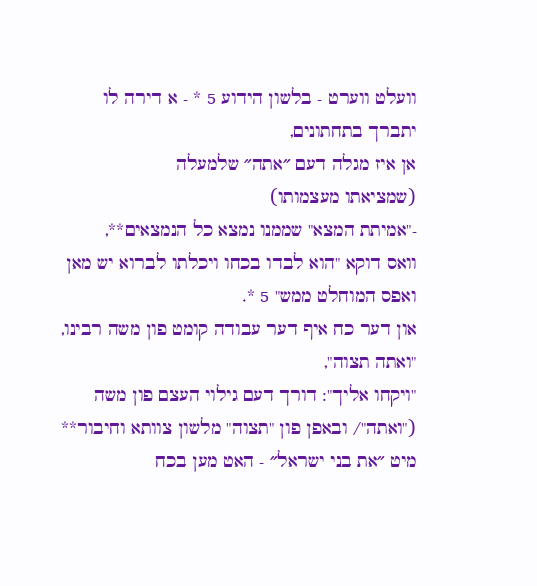וועלט ווערט - בלשון הידוע 5 * - א דירה לו יתברך בתחתונים,
אן איז מגלה דעם ״אתה״ שלמעלה
(שמציאתו מעצמותו)
-"אמיתת המצא" שממנו נמצא כל הנמצאים**,
וואס דוקא "הוא לבדו בכחו ויכלתו לברוא יש מאן ואפס המוחלט ממש" 5 *.
און דער כח איף דער עבודה קומט פון משה רבינו,
"ואתה תצוה",
"ויקחו אליך": דורך דעם גילוי העצם פון משה
("ואתה"/ ובאפן פון "תצוה" מלשון צוותא וחיבור** מיט ״את בני ישראל״ - האט מען בכח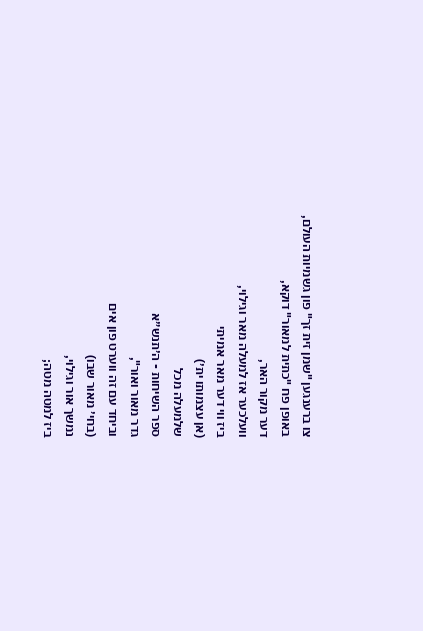צו ברענגען "שמן זית זך" פון גשמיות העולם,
באופן פח "כתית למאור" דוקא,
דער מקור האר,
וועלכער אז למעלה מאר וגילוי,
ביז ווי דער מאר אמיתי
(אן עצמותו ית׳)
שלמעלה מכל
ספר השיחות - ה׳תנש״א
גדר מאור ואור",
וביחד עם זה ווערט פון אים
(בחי׳ מאור שבו)
נמשך אור וגילוי,
ביז למטה מטה;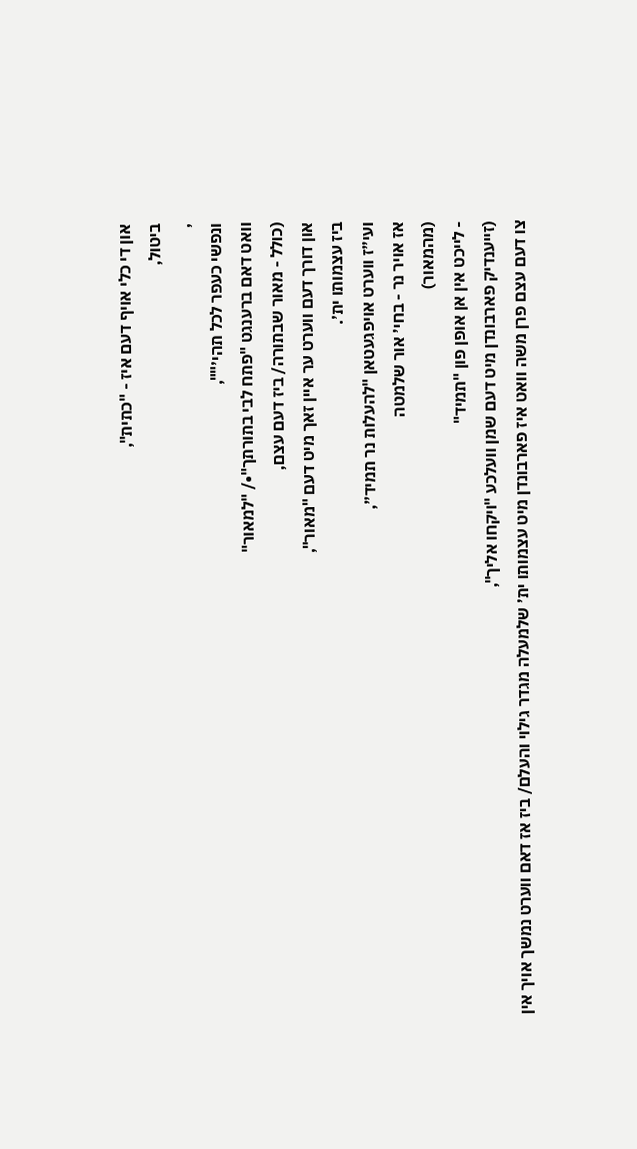און די כלי אויף דעם איז - "כתית",
ביטול,
,
ונפשי כעפר לכל תהי׳"",
וואט דאם ברענגט "פתח לבי בתורתך"•/ "למאור"
(כולל - מאור שבתורה/ ביז דעם עצם,
און דורך דעם ווערט ער איין זאך מיט דעם "מאור",
ביז עצמותו ית׳.
ועי״ז ווערט אויפגעטאן "להעלות נר תמיד״,
אז אויר נר - בחי׳ אור שלמטה
(מהמאור)
- לייכט אין אן אופן פון "תמיד"
(זייענדיק פארבונדן מיט דעם שמן וועלכע "ויקחו אליך",
צו דעם עצם פרן משה וואט איז פארבונדן מיט עצמותו ית׳ שלמעלה מגדר גילוי והעלם/ ביז אז דאם ווערט נמשך אויך אין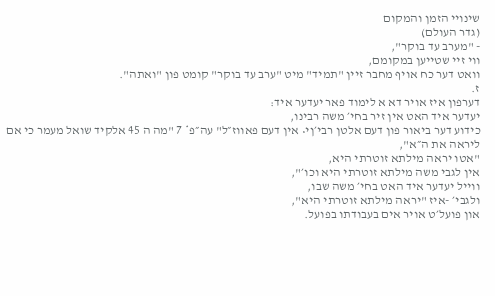שינויי הזמן והמקום
(גדר העולם)
- "מערב עד בוקר",
ווי זיי שטייען במקומם,
וואט דער כח אויף מחבר זיין "תמיד" מיט "ערב עד בוקר" קומט פון "ואתה".
ז.
דערפון איז אויר דא א לימוד פאר יעדער איד:
יעדער איד האט אין זיר בחי׳ משה רבינו,
כידוע דער ביאור פון דעם אלטן רבי׳ןי• אין דעם פאווז״ל" עה״פ* 7 "מה ה 45 אלקיד שואל מעמר כי אם ליראה את ה״א",
"אטו יראה מילתא זוטרתי היא,
אין לגבי משה מילתא זוטרתי היא וכו׳",
ווייל יעדער איד האט בחי׳ משה שבו,
ולגבי׳ -איז "יראה מילתא זוטרתי היא",
און פועל׳ט אויר אים בעבודתו בפועל.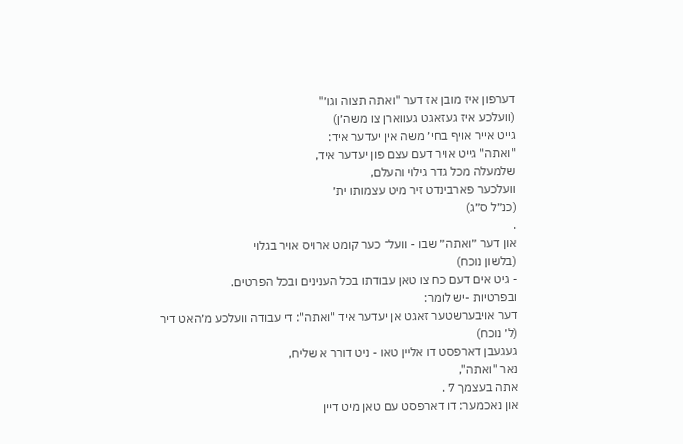דערפון איז מובן אז דער "ואתה תצוה וגו׳"
(וועלכע איז געזאגט געווארן צו משה׳ן)
גייט אייר אויף בחי׳ משה אין יעדער איד:
"ואתה" גייט אויר דעם עצם פון יעדער איד,
שלמעלה מכל גדר גילוי והעלם,
וועלכער פארבינדט זיר מיט עצמותו ית׳
(כנ״ל ס״ג)
.
און דער ״ואתה״ שבו - וועל־ כער קומט ארויס אויר בגלוי
(בלשון נוכח)
- גיט אים דעם כח צו טאן עבודתו בכל הענינים ובכל הפרטים.
ובפרטיות -יש לומר:
דער אויבערשטער זאגט אן יעדער איד "ואתה": די עבודה וועלכע מ׳האט דיר
(ל׳ נוכח)
געגעבן דארפסט דו אליין טאו - ניט דורר א שליח,
נאר "ואתה",
אתה בעצמך 7 .
און נאכמער: דו דארפסט עם טאן מיט דיין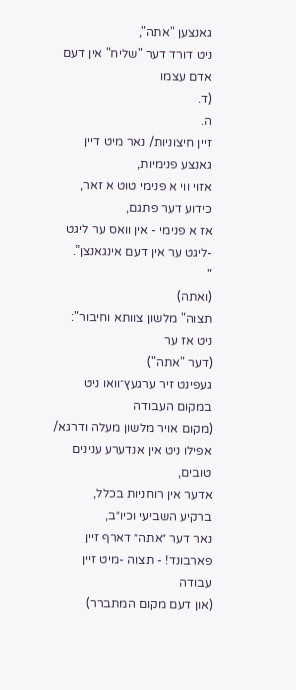גאנצען "אתה",
ניט דורד דער "שליח" אין דעם אדם עצמו
(ד.
ה.
זיין חיצוניות/ נאר מיט דיין גאנצע פנימיות,
אזוי ווי א פנימי טוט א זאר,
כידוע דער פתגם,
אז א פנימי - אין וואס ער ליגט -ליגט ער אין דעם אינגאנצן”.
"
(ואתה)
תצוה" מלשון צוותא וחיבור": ניט אז ער
(דער "אתה")
געפינט זיר ערגעץ־וואו ניט במקום העבודה
(מקום אויר מלשון מעלה ודרגא/ אפילו ניט אין אנדערע ענינים טובים,
אדער אין רוחניות בכלל,
ברקיע השביעי וכיו״ב,
נאר דער ״אתה״ דארף זיין פארבונד! - תצוה -מיט זיין עבודה
(און דעם מקום המתברר)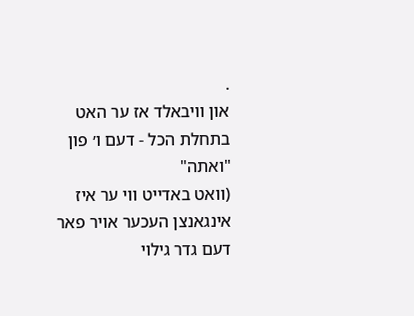.
און וויבאלד אז ער האט בתחלת הכל - דעם ו׳ פון "ואתה"
(וואט באדייט ווי ער איז אינגאנצן העכער אויר פאר דעם גדר גילוי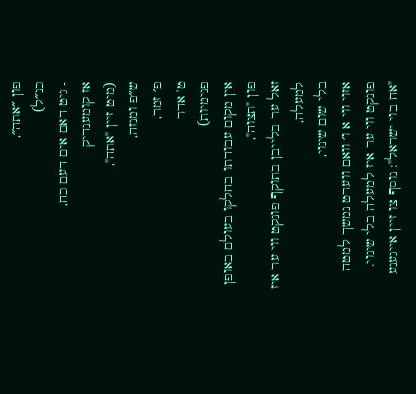פון ״אתה״,
כנ״ל)
- גיט דאם אים דעם כח,
אז קומענדיק
(מיט זיין "אתה",
ש״פ ומנזה,
פ׳ זמר,
ט' אדר
פנימיות)
אין מקום עבודתו בחלקו בעולם באופן פון "תצוה",
זאל ער בלייבן בתוקף פונקט ווי ער איז למעלה,
בלי שום שינוי,
אזוי ווי א ו׳ וואם ווערט נמשך למטה פונקט ווי ער איז למעלה בלי שינוי.
"אח בוי ישראל": נוסף צו זיין אייגענע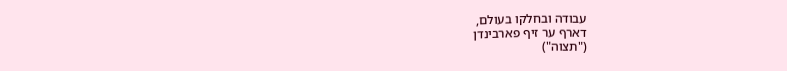עבודה ובחלקו בעולם,
דארף ער זיף פארבינדן
("תצוה")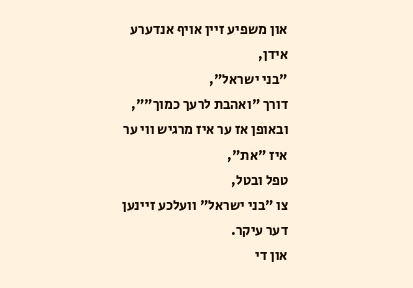און משפיע זיין אויף אנדערע אידן,
"בני ישראל",
דורך "ואהבת לרעך כמוך"",
ובאופן אז ער איז מרגיש ווי ער איז "את",
טפל ובטל,
צו "בני ישראל" וועלכע זיינען דער עיקר.
און די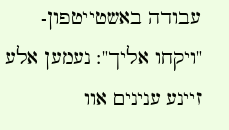עבודה באשטייטפון-
"ויקחו אליך": נעמען אלע זיינע ענינים אוו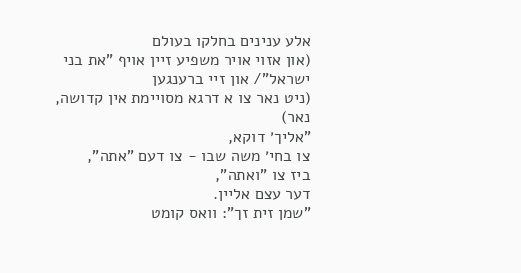אלע ענינים בחלקו בעולם
(און אזוי אויר משפיע זיין אויף "את בני ישראל"/ און זיי ברענגען
(ניט נאר צו א דרגא מסויימת אין קדושה,
נאר)
"אליך׳ דוקא,
צו בחי׳ משה שבו - צו דעם "אתה",
ביז צו "ואתה",
דער עצם אליין.
"שמן זית זך": וואס קומט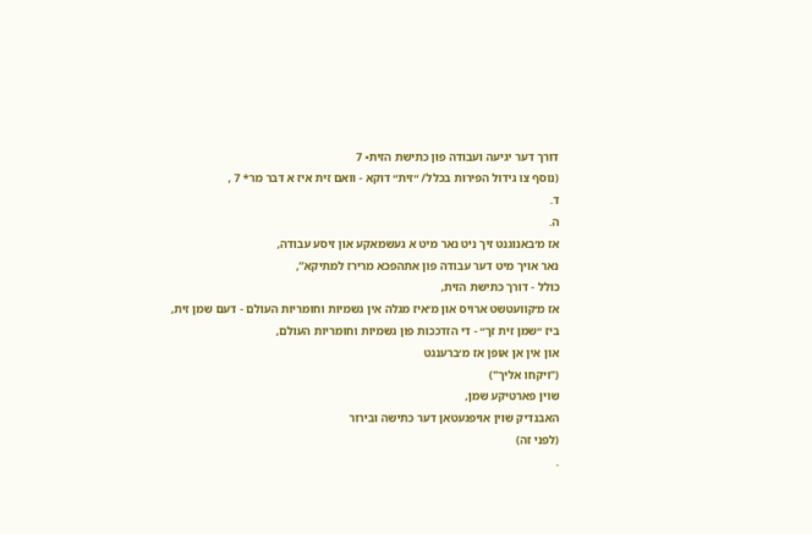דורך דער יגיעה ועבודה פון כתישת הזית• 7
(נוסף צו גידול הפירות בכלל/ ״זית״ דוקא - וואם זית איז א דבר מר* 7 ,
ד.
ה.
אז מ׳באנוגנט זיך ניט נאר מיט א געשמאקע און זיסע עבודה,
נאר אויך מיט דער עבודה פון אתהפכא מרירז למתיקא”,
כולל - דורך כתישת הזית,
אז מ׳קוועטשט ארויס און מ׳איז מגלה אין גשמיות וחומריות העולם - דעם שמן זית,
ביז ״שמן זית זך״ - די הזדככות פון גשמיות וחומריות העולם,
און אין אן אופן אז מ׳ברענגט
("ויקחו אליך")
שוין פארטיקע שמן,
האבנדיק שוין אויפגעטאן דער כתישה ובירור
(לפני זה)
.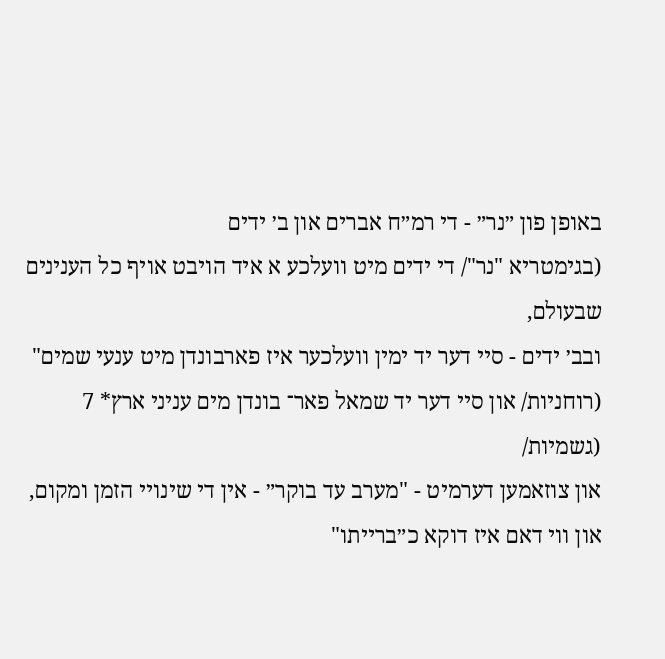באופן פון ״נר״ - די רמ״ח אברים און ב׳ ידים
(בגימטריא "נר"/ די ידים מיט וועלכע א איד הויבט אויף כל הענינים שבעולם,
ובב׳ ידים - סיי דער יד ימין וועלכער איז פארבונדן מיט ענעי שמים"
(רוחניות/ און סיי דער יד שמאל פאר־ בונדן מים עניני ארץ* 7
(גשמיות/
און צוזאמען דערמיט - "מערב עד בוקר״ - אין די שינויי הזמן ומקום,
און ווי דאם איז דוקא כ״ברייתו"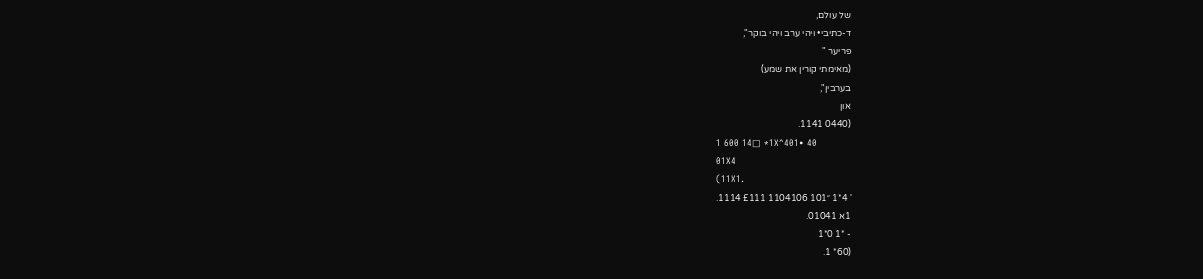של עולם,
ד-כתיבי• ויהי ערב ויהי בוקר",
פריער "
(מאימתי קורין את שמע)
בערבין",
און
(0440 1141.
1 600 14□ *1X^401• 40
01X4
(11X1.
' 4*1 ״101 1104106 £111 1114.
1א 01041.
- *1 0*1
(60* 1.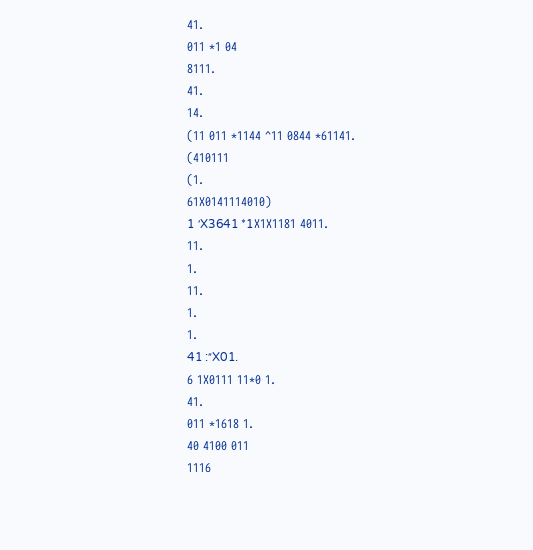41.
011 *1 04
8111.
41.
14.
(11 011 *1144 ^11 0844 *61141.
(410111
(1.
61X0141114010)
1 ׳X3641 *1X1X1181 4011.
11.
1.
11.
1.
1.
41 :״X01.
6 1X0111 11*0 1.
41.
011 *1618 1.
40 4100 011
1116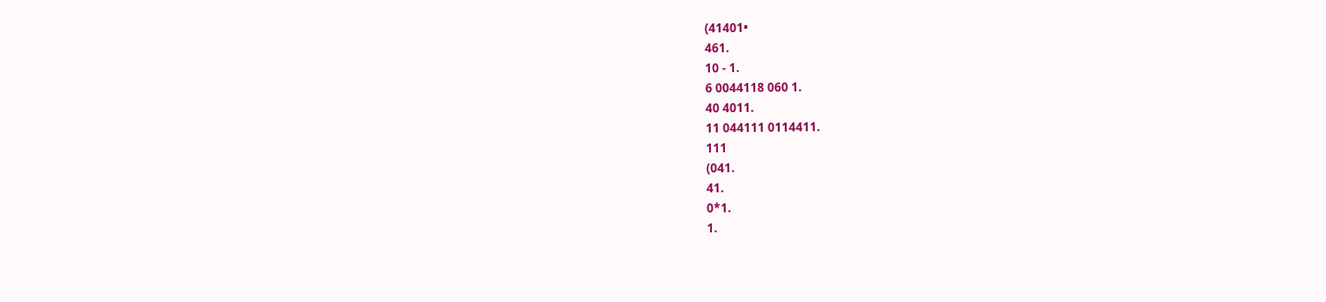(41401•
461.
10 - 1.
6 0044118 060 1.
40 4011.
11 044111 0114411.
111
(041.
41.
0*1.
1.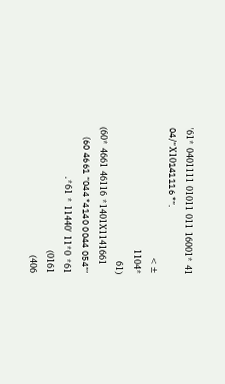41 *16001 011 01011 0401111 *61'
״/04X10״* 141116.
±>
*1104
(61
(60* 4661 46116 *1401X1141661
׳״054 0044 4140* 044״ 4661 60)
61* 0*11 '11440 * 61*.
0161)
406)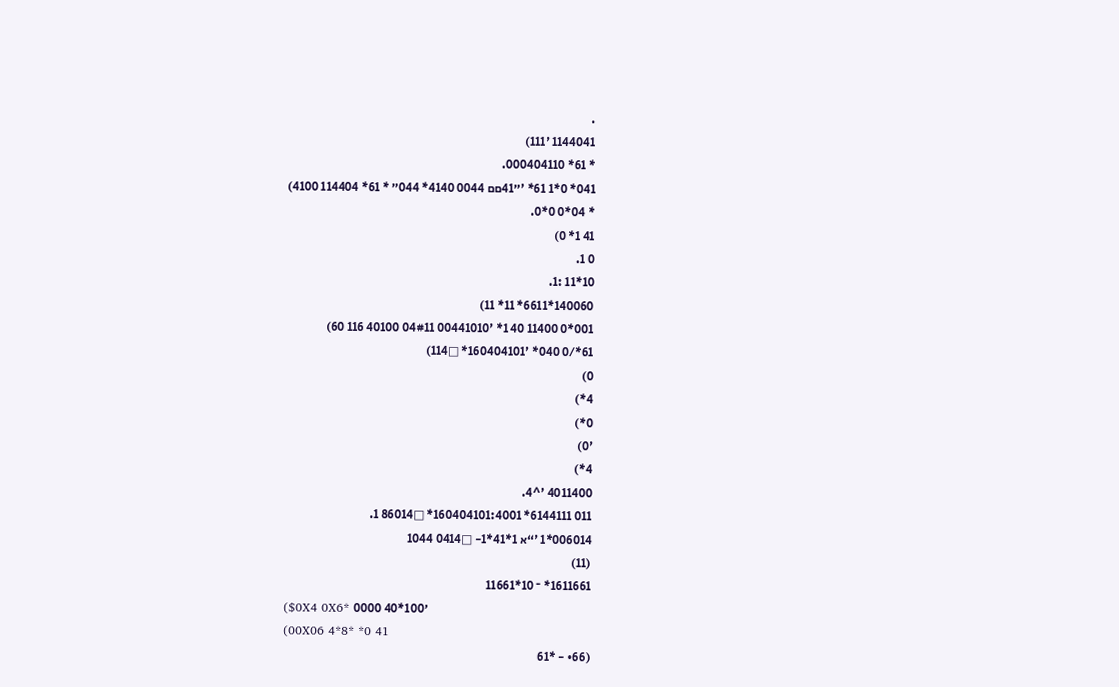.
1144041 '111)
* 61* 000404110.
041* 0*1 61* '״41םם 0044 4140* 044״ * 61* 114404 4100)
* 04*0 0*0.
41 1* 0)
0 1.
10*11 :1.
140060*6611* 11* 11)
001*0 11400 40 1* '00441010 04#11 40100 116 60)
61*/0 040* '160404101* □114)
0)
4*)
0*)
'0)
4*)
4011400 '^4.
011 6144111* 160404101:4001* □86014 1.
006014*1 '“א 1*41*1- □0414 1044
(11)
1611661* ־ 10*11661
($0X4 0X6* ׳100*40 0000
(00X06 4*8* *0 41
(66• - *61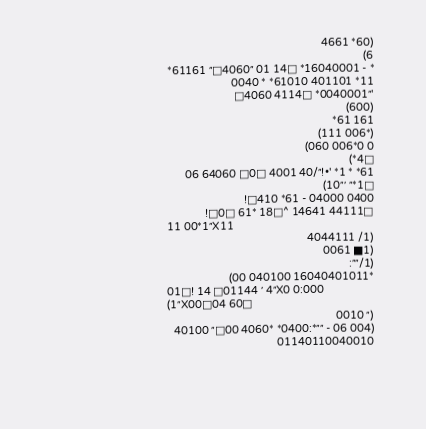(60* 4661
6)
* - 16040001* □14 01 ״4060□״ 61161* 11* 401101 61010* * 0040
'״0040001* □4114 4060□
(600)
161 61*
(*006 111)
0 0*006 060)
□4*)
61* * 1* '•!״/40 4001 □0□ 64060 06 □1*״ ׳״10)
0400 04000 - 61* 410□!
□44111 14641 ^□18 *61 □0□!
11 00*1״X11
(1/ 4044111
(1■ 0061
(1/״״:
*16040401011 040100 00)
01□! 1״4 ׳ 01144□ 4X0 0:000
(1״X00□04 60□
(״ 0010
(004 06 - ״״*:0400* *4060 00□״ 40100 01140110040010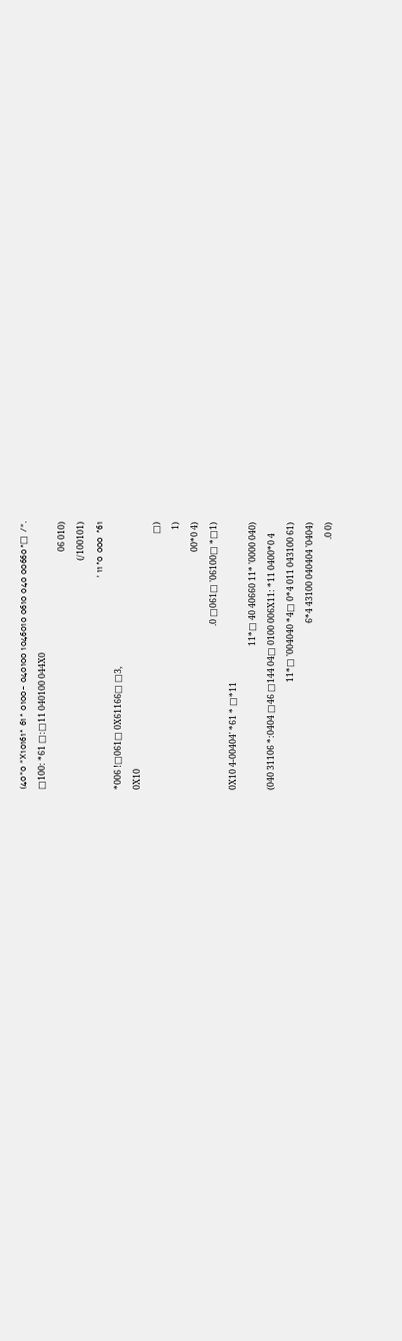(40״ 0״X10״/ □*00660 040 0610 1046010 040100 -0100 *61 *161.
□100: *61 □:□11 040100 044X0
(010 06
(100101/)
61* 000 0*11 ׳
*006 !□061□ 0X61166□ □3,
0X10
(□
(1
(4 0*00
(1□* □06100' □061□ 0.
0X10 4-00404' *61 * □*11
(040 0000' *11 40660 40 □*11
(040 31106 *:0404 □46 □144 04□ 0100 006X11: *11 0400*0 4
(61 043100 011 4*0 □4* 004040' □*11
(0404' 040404 43100 4*6
(0 0.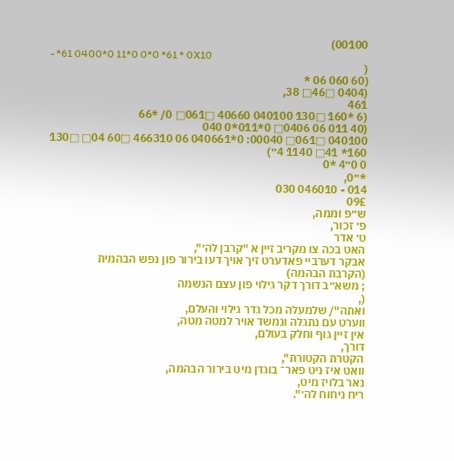00100)
- *61 0400*0 11*0 0*0 *61 * 0X10
(
(60 060 06 *
(0404 □46□ 38,
461
(6 *160 □130 040100 40660 □061□ 0/ *66
(40 011 06 0406□ 0*011*0 040
040100 □061□ 00040: 0*040661 06 466310 □60 04□ □130
160* 41□ 1140 4״)
0 0״4 *0
*״0,
014 - 046010 030
09£
ש״פ וממה,
פ׳ זכור,
ט׳ אדר
האט בכה צו מקריב זיין א "קרבן לה׳",
אבקר דערביי פאדערט זיך אויך דעו בירור פון נפש הבהמית
(הקרבת הבהמה)
; משא״ב דורך דקר גילוי פון עצם הנשמה
(,
ואתה"/ שלמעלה מכל גדר גילוי והעלם,
ווערט עם נתגלה ונמשד אויר למטה מטה,
אין זיין גוף וחלק בעולם,
דורך,
הקטרת הקטורת",
וואט איז ניט פאר־ בוגדן מיט בירור הבהמה,
נאר בלויז מיט,
ריח ניחוח לה׳".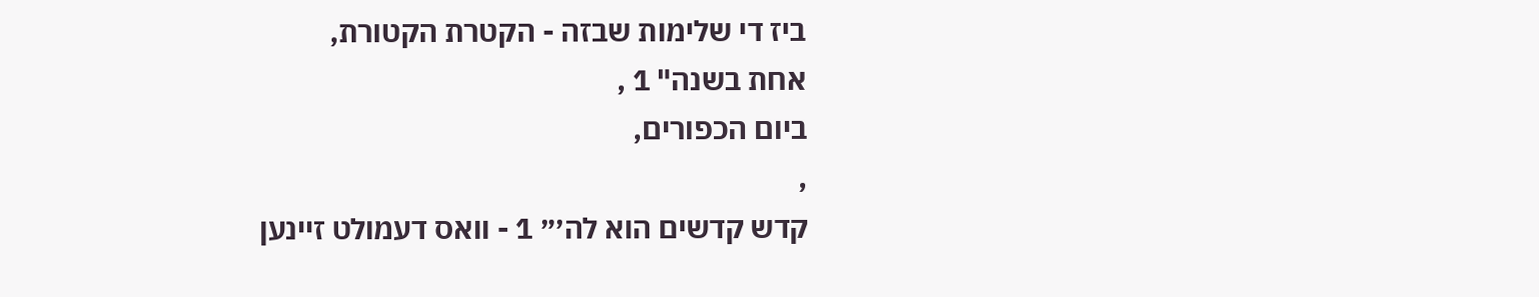ביז די שלימות שבזה - הקטרת הקטורת,
אחת בשנה" 1 ,
ביום הכפורים,
,
קדש קדשים הוא לה׳״ 1 - וואס דעמולט זיינען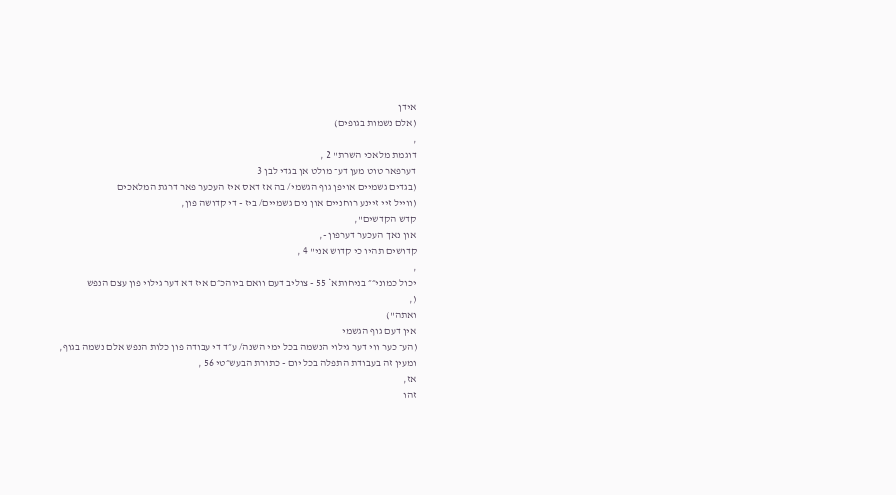אידן
(אלם נשמות בגופים)
,
דוגמת מלאכי השרת" 2 ,
דערפאר טוט מען דע־ מולט אן בגדי לבן 3
(בגדים גשמיים אויפן גוף הגשמי/ בה אז דאס איז העכער פאר דרגת המלאכים
(ווייל זיי זיינע רוחניים און נים גשמיים/ ביז - די קדושה פון,
קדש הקדשים",
און נאך העכער דערפון -,
קדושים תהיו כי קדוש אני" 4 ,
,
יכול כמוני״״ בניחותא* 55 - צוליב דעם וואם ביוהכ״ם איז דא דער גילוי פון עצם הנפש
(,
ואתה")
אין דעם גוף הגשמי
(הע־ כער ווי דער גילוי הנשמה בכל ימי השנה/ ע״ד די עבודה פון כלות הנפש אלם נשמה בגוף,
ומעין זה בעבודת התפלה בכל יום - כתורת הבעש״טי 56 ,
אז,
זהו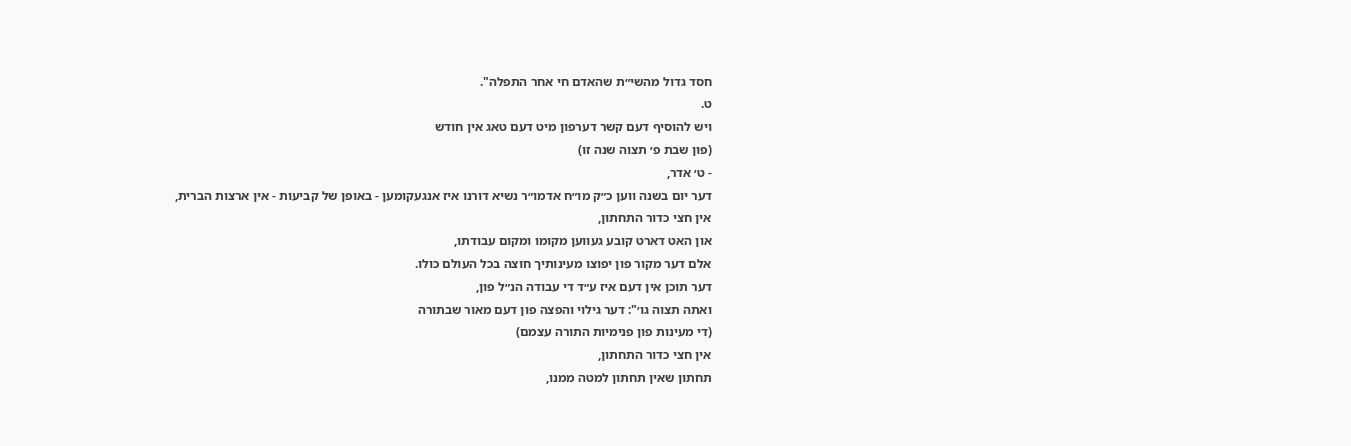חסד גדול מהשי״ת שהאדם חי אחר התפלה".
ט.
ויש להוסיף דעם קשר דערפון מיט דעם טאג אין חודש
(פון שבת פ׳ תצוה שנה זו)
- ט׳ אדר,
דער יום בשנה ווען כ״ק מו״ח אדמו״ר נשיא דורנו איז אנגעקומען - באופן של קביעות - אין ארצות הברית,
אין חצי כדור התחתון,
און האט דארט קובע געווען מקומו ומקום עבודתו,
אלם דער מקור פון יפוצו מעינותיך חוצה בכל העולם כולו.
דער תוכן אין דעם איז ע״ד די עבודה הנ״ל פון,
ואתה תצוה גו׳": דער גילוי והפצה פון דעם מאור שבתורה
(די מעינות פון פנימיות התורה עצמם)
אין חצי כדור התחתון,
תחתון שאין תחתון למטה ממנו,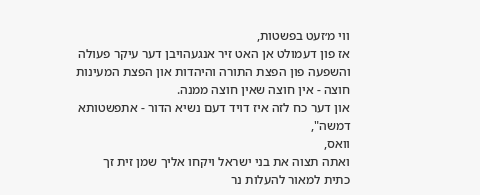ווי מ׳זעט בפשטות,
אז פון דעמולט אן האט זיר אנגעהויבן דער עיקר פעולה והשפעה פון הפצת התורה והיהדות און הפצת המעינות חוצה - אין חוצה שאין חוצה ממנה.
און דער כח לזה איז דויד דעם נשיא הדור - אתפשטותא דמשה",
וואס,
ואתה תצוה את בני ישראל ויקחו אליך שמן זית זך כתית למאור להעלות נר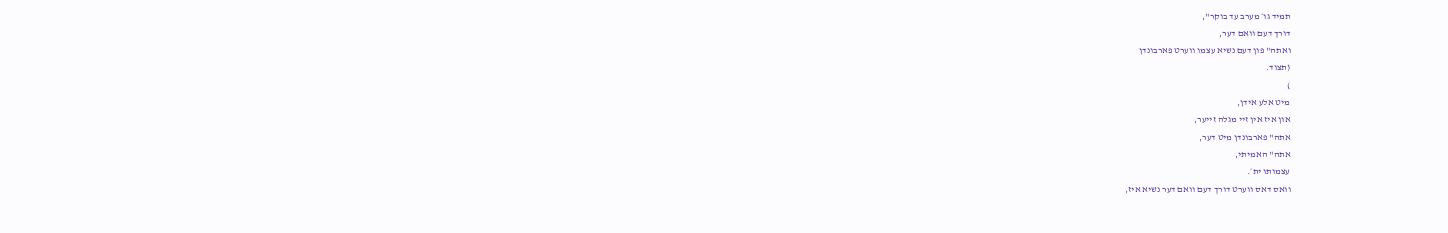תמיד גו׳ מערב עד בוקר",
דורך דעם וואם דער,
ואתה" פון דעם נשיא עצמו ווערט פארבונדן
(תצוד.
)
מיט אלע אידן,
און איז אין זיי מגלה זייער,
אתה" פארבונדן מיט דער,
אתה" האמיתי,
עצמותו ית׳.
וואס דאס ווערט דורך דעם וואם דער נשיא איז,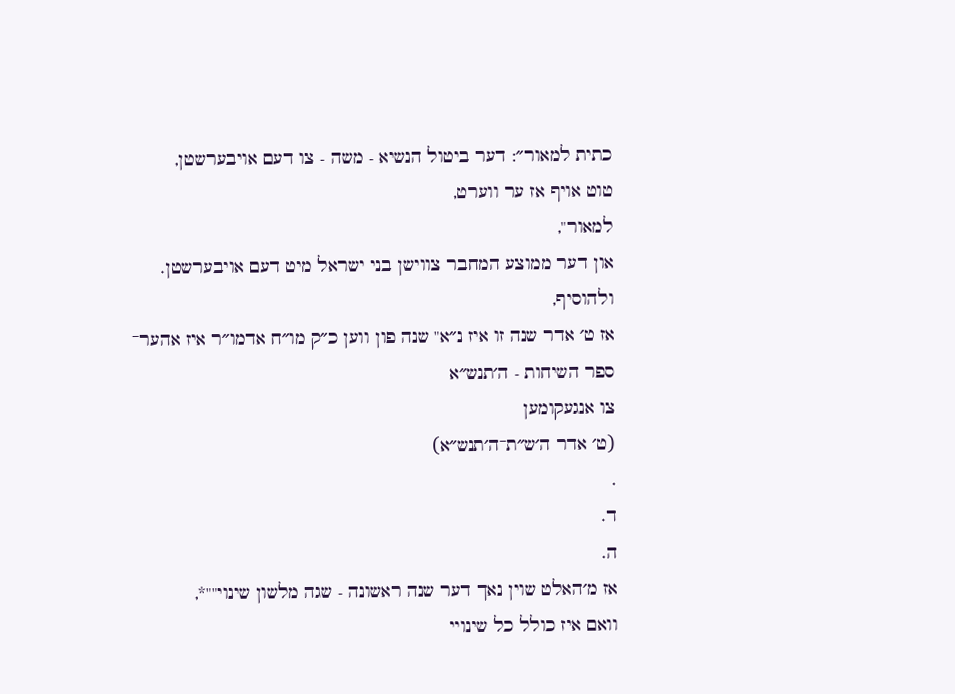כתית למאור״: דער ביטול הנשיא - משה - צו דעם אויבערשטן,
טוט אויף אז ער ווערט,
למאור",
און דער ממוצע המחבר צווישן בני ישראל מיט דעם אויבערשטן.
ולהוסיף,
אז ט׳ אדר שנה זו איז נ״א" שנה פון ווען כ״ק מו״ח אדמו״ר איז אהער־
ספר השיחות - ה׳תנש״א
צו אנגעקומען
(ט׳ אדר ה׳ש״ת־ה׳תנש״א)
.
ד.
ה.
אז מ׳האלט שוין נאך דער שנה ראשונה - שגה מלשון שינוי""*,
וואם איז כולל כל שינויי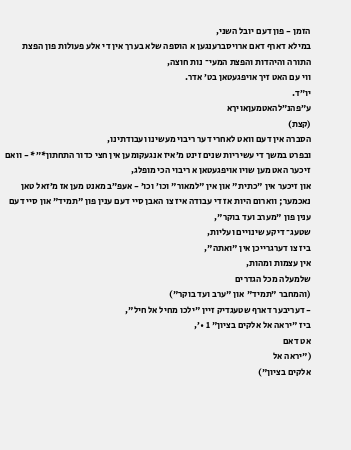הזמן - פון דעם יובל השני,
במילא דארף דאם ארויסברענגען א הוספה שלא בערך אין די אלע פעולות פון הפצת התורה והיהדות והפצת המעי־ נות חוצה,
ווי עם האט זיך אויפגעטאן בט׳ אדר.
יו״ד.
ע״פהנ״להאטמעןאויךא
(קצת)
הסברה אין דעם וואט לאחרי דער ריבוי מעשינו ועבודתינו,
ובפרט במשך די עשיריות שנים זינט מ׳איז אנגעקומען אין חצי כדור התחתון*״* - וואם זיכער האט מען שויו אויפגעטאן א ריבוי הכי מופלג,
און זיכער אין "כתית" און אין "למאור" וכו׳ וכו׳ - אעפ״ב מאנט מען אז מ׳זאל טאן נאכמער; ווארום היות אז די עבודה איז צו האבן סיי דעם ענין פון "תמיד" און סיי דעם ענין פון "מערב ועד בוקר",
שטעג־ דיקע שינויים ועליות,
ביז צו דערגרייכן אין "ואתה",
אין עצמות ומהות,
שלמעלה מכל הגדרים
(והמחבר "תמיד" און "ערב ועד בוקר")
- דעריבער דארף שטעגדיק זיין "ילכו מחיל אל חיל",
ביז "יראה אל אלקים בציון" 1 •׳,
אט דאם
("יראה אל
אלקים בציון")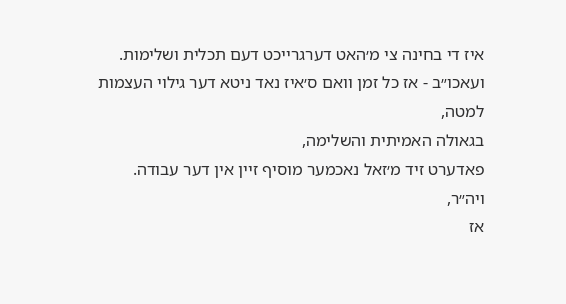איז די בחינה צי מ׳האט דערגרייכט דעם תכלית ושלימות.
ועאכו״ב - אז כל זמן וואם ס׳איז נאד ניטא דער גילוי העצמות למטה,
בגאולה האמיתית והשלימה,
פאדערט זיד מ׳זאל נאכמער מוסיף זיין אין דער עבודה.
ויה״ר,
אז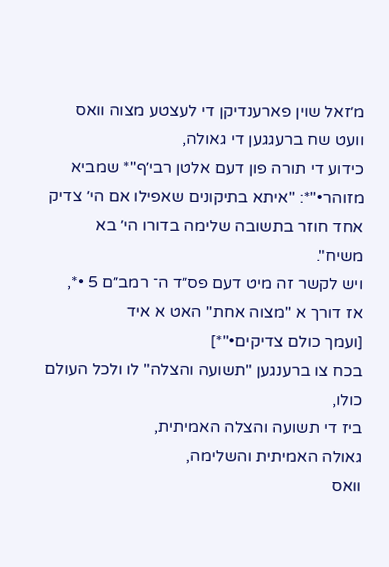מ׳זאל שוין פארענדיקן די לעצטע מצוה וואס וועט שח ברעגגען די גאולה,
כידוע די תורה פון דעם אלטן רבי׳ף"* שמביא מזוהר•"*: "איתא בתיקונים שאפילו אם הי׳ צדיק אחד חוזר בתשובה שלימה בדורו הי׳ בא משיח".
ויש לקשר זה מיט דעם פס״ד ה־ רמב״ם 5 •*,
אז דורך א "מצוה אחת" האט א איד
[ועמך כולם צדיקים•"*]
בכח צו ברענגען "תשועה והצלה" לו ולכל העולם כולו,
ביז די תשועה והצלה האמיתית,
גאולה האמיתית והשלימה,
וואס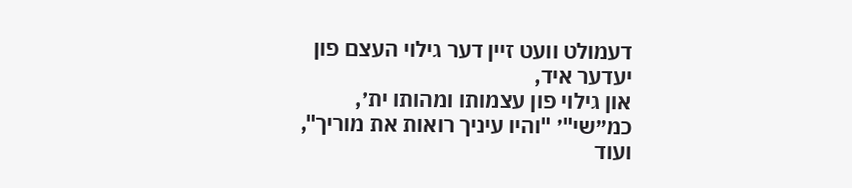דעמולט וועט זיין דער גילוי העצם פון יעדער איד,
און גילוי פון עצמותו ומהותו ית׳,
כמ״שי"׳ "והיו עיניך רואות את מוריך",
ועוד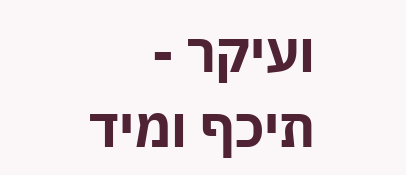ועיקר - תיכף ומיד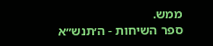ממש.
ספר השיחות - ה׳תנש״א